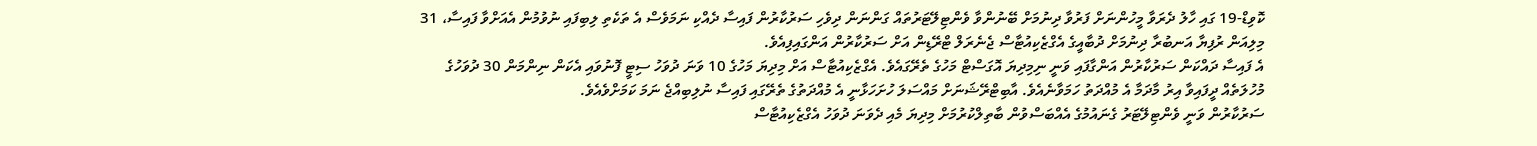ކޮވިޑް-19 ގައި ހާލު ދެރަވާ މީހުންނަށް ފަރުވާ ދިނުމަށް ބޭނުންވާ ވެންޓިލޭޓަރުތައް ގަންނަން ދިވެހި ސަރުކާރުން ފައިސާ ދެއްކި ނަމަވެސް އެ ތަކެތި ލިބިފައި ނުވުމުން އެއަށްވާ ފައިސާ، 31 މިލިއަން ރުފިޔާ އަނބުރާ ދިނުމަށް ދުބާއީގެ އެގްޒެކިއުޓާސް ޖެނެރަލް ޓްރޭޑިން އަށް ސަރުކާރުން އަންގައިފިއެވެ.
އެ ފައިސާ ދައްކަން ސަރުކާރުން އަންގާފައި ވަނީ ނިމިދިޔަ އޮގަސްޓް މަހުގެ ތެރޭގައެވެ. އެގްޒެކިއުޓާސް އަށް މިދިޔަ މަހުގެ 10 ވަނަ ދުވަހު ސިޓީ ފޮނުވައި އެކަން ނިންމަން 30 ދުވަހުގެ މުހުލަތެއް ދީފައިވާ އިރު މާދަމާ އެ މުއްދަތު ހަމަވާނެއެވެ. އާބިޓްރޭޝަނަށް މައްސަލަ ހުށަހަޅާނީ އެ މުއްދަތުގެ ތެރޭގައި ފައިސާ ނުލިބިއްޖެ ނަމަ ކަމަށްވެއެވެ.
ސަރުކާރުން ވަނީ ވެންޓިލޭޓަރު ގެނައުމުގެ އެއްބަސްވުން ބާތިލްކުރުމަށް މިދިޔަ މެއި ދެވަނަ ދުވަހު އެގްޒެކިއުޓާސް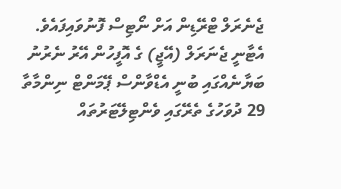ޖެނެރަލް ޓްރޭޑިން އަށް ނޯޓިސް ފޮނުވައިފައެވެ. އެޓާނީ ޖެނަރަލް (އޭޖީ) ގެ އޮފީހުން އޭރު ނެރުނު ބަޔާނެއްގައި ބުނީ އެޑްވާންސް ޕޭމަންޓް ނިންމާތާ 29 ދުވަހުގެ ތެރޭގައި ވެންޓިލޭޓަރުތައް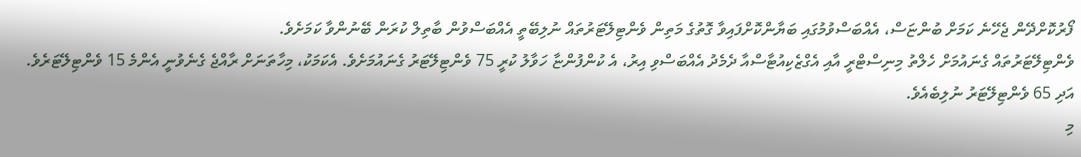ފޯރުކޮށްދޭން ޖެހޭނެ ކަމަށް ބުންޏަސް، އެއްބަސްވުމުގައި ބަޔާންކޮށްފައިވާ ގޮތުގެ މަތިން ވެންޓިލޭޓަރުތައް ނުލިބޭތީ އެއްބަސްވުން ބާތިލް ކުރަން ބޭނުންވާ ކަމަށެވެ.
ވެންޓިލޭޓަރުތައް ގެނައުމަށް ހެލްތު މިނިސްޓްރީ އާއި އެގްޒެކިއުޓާސްއާ ދެމެދު އެއްބަސްވި އިރު، އެ ކުންފުންޏާ ހަވާލު ކުރީ 75 ވެންޓިލޭޓަރު ގެނައުމަށެވެ. އެކަމަކު، މިހާތަނަށް ރާއްޖެ ގެނެވުނީ އެންމެ 15 ވެންޓިލޭޓަރެވެ. އަދި 65 ވެންޓިލޭޓަރު ނުލިބެއެވެ.
މި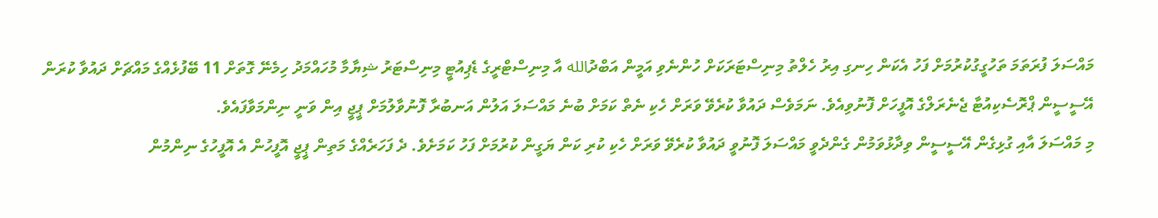މައްސަލަ ފުރަތަމަ ތަހުގީގުކުރުމަށް ފަހު އެކަން ހިނގި އިރު ހެލްތު މިނިސްޓަރަކަށް ހުންނެވި އަމީން އަބްދުالله އާ މިނިސްޓްރީގެ ޑެޕިއުޓީ މިނިސްޓަރު ޝިޔާމާ މުހައްމަދު ހިމެނޭ ގޮތަށް 11 ބޭފުޅެއްގެ މައްޗަށް ދައުވާ ކުރަން އޭސީސީން ޕްރޮސެކިއުޓާ ޖެނެރަލްގެ އޮފީހަށް ފޮނުވިއެވެ. ނަމަވެސް ދައުވާ ކުރެވޭ ވަރަށް ހެކި ނެތް ކަމަށް ބުނެ މައްސަލަ އަލުން އަނބުރާ ފޮނުވާލުމަށް ޕީޖީ އިން ވަނީ ނިންމަވާފައެވެ.
މި މައްސަލަ އާއި ގުޅިގެން އޭސީސީން ވިދާޅުވަމުން ގެންދެވީ މައްސަލަ ފޮނުވީ ދައުވާ ކުރެވޭ ވަރަށް ހެކި ކުރި ކަން ޔަގީން ކުރުމަށް ފަހު ކަމަށެވެ. ދެ ފަހަރެއްގެ މަތިން ޕީޖީ އޮފީހުން އެ އޮފީހުގެ ނިންމުން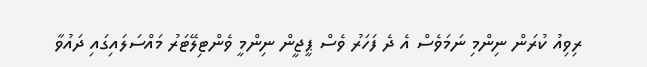ރިވިއު ކުރަން ނިންމި ނަމަވެސް އެ ދެ ފަހަރު ވެސް ޕީޖީން ނިންމީ ވެންޓިލޭޓަރު މައްސަލައިގައި ދައުވާ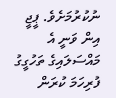ނުކުރުމަށެވެ. ޕީޖީ އިން ވަނީ އެ މައްސަލައިގެ ތަހުގީގު ފުރިހަމަ ކުރަން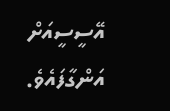އޭސީސީއަށް އަންގާފައެވެ.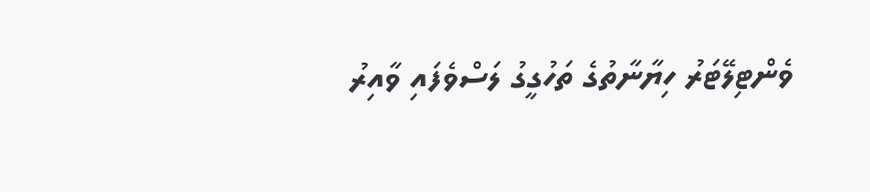ވެންޓިލޭޓަރު ހިޔާނާތުގެ ތަހުގީގު ލަސްވެފައި ވާއިރު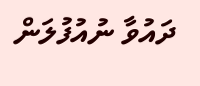ދައުވާ ނުއުފުލަން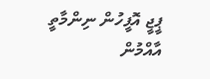ޕީޖީ އޮފީހުން ނިންމާތީ އާއްމުން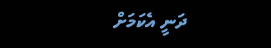ދަނީ އެކަމަށް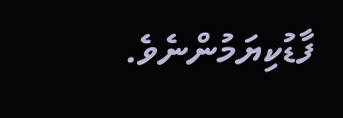ފާޑުކިޔަމުންނެވެ.